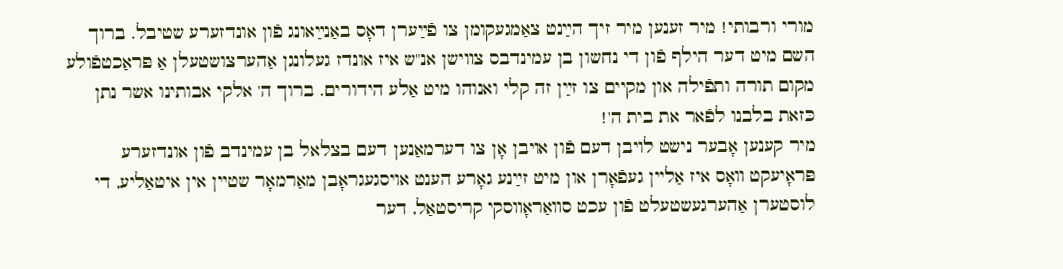מורי ורבותי! מיר זענען מיר זיך הײַנט צאַמגעקומן צו פֿײַערן דאָס באַנײַאונג פֿון אונדזערע שטיבל. ברוך השם מיט דער הילף פֿון די נחשון בן עמינדבס צװישן אנ"ש איז אונדז געלונגן אַהערצושטעלן אַ פּראַכטפֿולע מקום תורה ותפֿילה און מקיים צו זײַן זה קלי ואנוהו מיט אַלע הידורים. ברוך ה' אלקי אבותינו אשר נתן כּזאת בלבנו לפֿאר את בית ה'!
מיר קענען אָבער נישט לױבן דעם פֿון אױבן אָן צו דערמאַנען דעם בצלאל בן עמינדב פֿון אונדזערע פּראָיעקט װאָס איז אַלײן געפֿאָרן און מיט זײַנע גאָרע הענט אױסגעגראָבן מאַרמאָר שטײן אין איטאַליע, די לוסטערן אַהערגעשטעלט פֿון עכט סװאַראָװסקי קריסטאַל, דער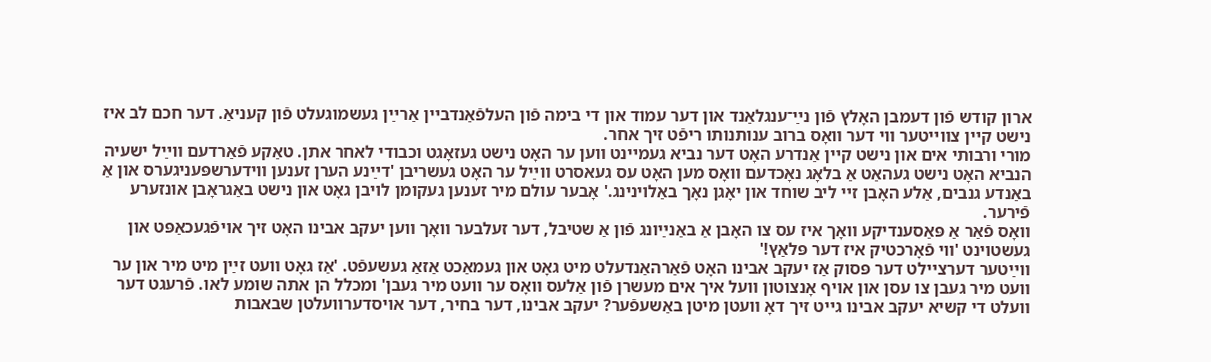ארון קודש פֿון דעמבן האָלץ פֿון נײַ־ענגלאַנד און דער עמוד און די בימה פֿון העלפֿאַנדבײן אַרײַן געשמוגעלט פֿון קעניאַ. דער חכם לב איז נישט קײן צװײטער װי דער װאָס ברוב ענותנותו ריפֿט זיך אחר.
מורי ורבותי אים און נישט קײן אַנדרע האָט דער נביא געמײנט װען ער האָט נישט געזאָגט וכבודי לאחר אתן. טאַקע פֿאַרדעם װײַל ישעיה הנביא האָט נישט געהאַט אַ בלאָג נאָכדעם װאָס מען האָט עס געאסרט װײַל ער האָט געשריבן 'דײַנע הערן זענען װידערשפּעניגערס און אַ באַנדע גנבים, אַלע האָבן זײ ליב שוחד און יאָגן נאָך באַלױנינג.' אָבער עולם מיר זענען געקומן לױבן גאָט און נישט באַגראָבן אונזערע פֿירער.
װאָס פֿאַר אַ פּאַסענדיקע װאָך איז עס צו האָבן אַ באַנײַונג פֿון אַ שטיבל, דער זעלבער װאָך װען יעקב אבינו האָט זיך אױפֿגעכאַפּט און געשטױנט 'װי פֿאָרכטיק איז דער פּלאַץ!'
װײַטער דערצײלט דער פּסוק אַז יעקב אבינו האָט פֿאַרהאַנדעלט מיט גאָט און געמאַכט אַזאַ געשעפֿט. 'אַז גאָט װעט זײַן מיט מיר און ער װעט מיר געבן צו עסן און אױף אָנצוטון װעל איך אים מעשרן פֿון אַלעס װאָס ער װעט מיר געבן' ומכלל הן אתה שומע לאו. פֿרעגט דער װעלט די קשיא יעקב אבינו גײט זיך דאָ װעטן מיטן באַשעפֿער? יעקב אבינו, דער בחיר, דער אױסדערװעלטן שבאבות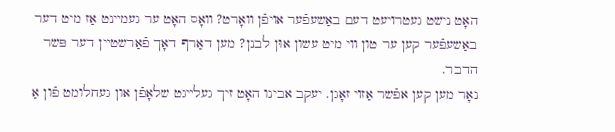האָט נישט געטרױעט דעם באַשעפֿער אױפֿן װאָרט? װאָס האָט ער געמײנט אַז מיט דער באַשעפֿער קען ער טון װי מיט עשון אוּן לבנן? מען דאַרף דאָך פֿאַרשטײן דער פּשר הדבר.
נאָר מען קען אפֿשר אַזױ זאָגן. יעקב אבינו האָט זיך געלײגט שלאָפֿן און געחלומט פֿון אַ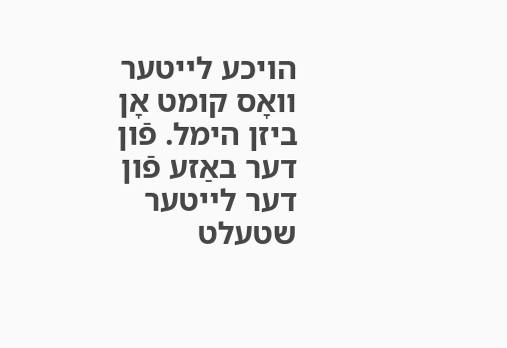הױכע לײטער װאָס קומט אָן ביזן הימל. פֿון דער באַזע פֿון דער לײטער שטעלט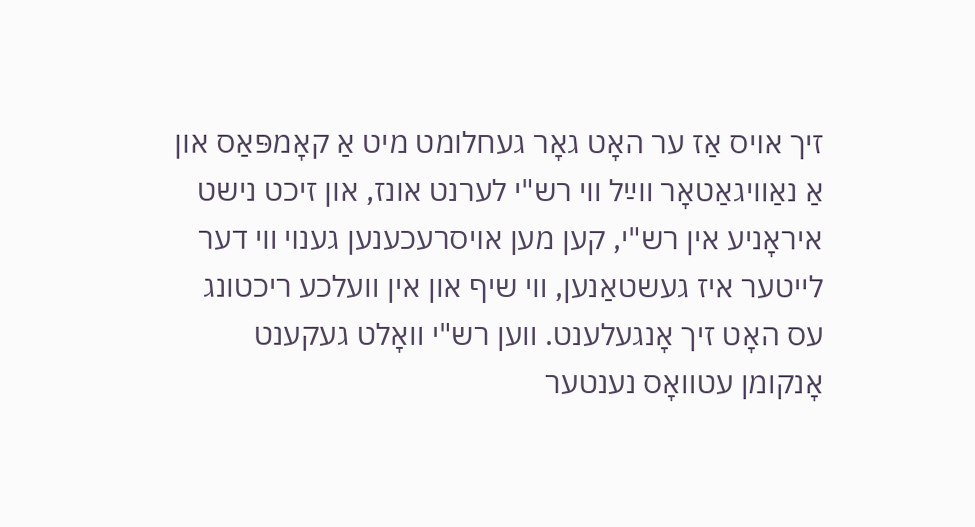זיך אױס אַז ער האָט גאָר געחלומט מיט אַ קאָמפּאַס און אַ נאַװיגאַטאָר װײַל װי רש"י לערנט אונז, און זיכט נישט איראָניע אין רש"י, קען מען אױסרעכענען גענױ װי דער לײטער איז געשטאַנען, װי שיף און אין װעלכע ריכטונג עס האָט זיך אָנגעלענט. װען רש"י װאָלט געקענט אָנקומן עטװאָס נענטער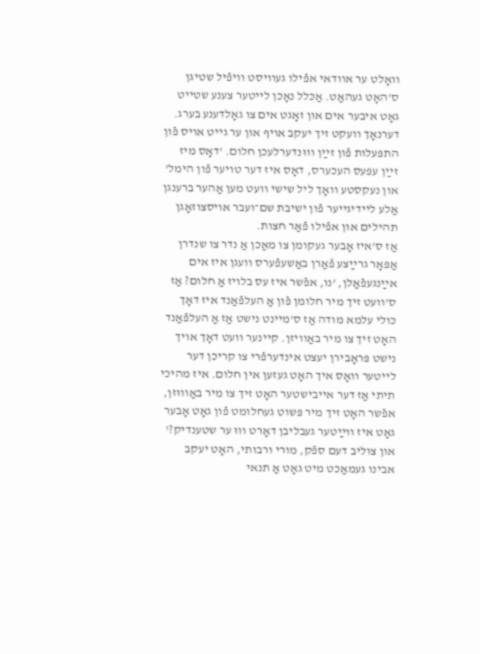װאָלט ער אװדאי אפֿילו געװיסט װיפֿיל שטיגן ס'האָט געהאַט. אַכּלל נאָכן לײטער צענע שטײט גאָט איבער אים און זאָגט אים צו גאָלדענע בערג. דערנאָך װעקט זיך יעקב אױף און ער גײט אױס פֿון התפּעלות פֿון זײַן װוּנדערלעכן חלום. 'דאָס מיז זײַן עפּעס העכערס, דאָס איז דער טױער פֿון הימל' און נעקסטע װאָך ליל שישי װעט מען אַהער ברענגן אַלע לײדיגײער פֿון ישיבת שם־ועבר אױסצוזאָגן תהילים און אפֿילו פֿאַר חצות.
אַז ס'איז אָבער געקומן צו מאַכן אַ נדר צו שנדרן אַפּאָר גרײַצע פֿאַרן באַשעפֿערס װעגן איז אים אײַנגעפֿאַלן, 'נו, אפֿשר איז עס בלױז אַ חלום? אַז ס'װעט זיך מיר חלומן פֿון אַ העלפֿאַנד איז דאָך כּולי עלמא מודה אַז ס'מײנט נישט אַז אַ העלפֿאַנד האָט זיך צו מיר באַװיזן. קײנער װעט דאָך אױך נישט פּראָבירן יעצט אינדערפֿרי צו קריכן דער לײטער װאָס איך האָט געזען אין חלום. איז מהיכי תיתי אַז דער אײבישטער האָט זיך צו מיר באַװוּזן, אפֿשר האָט זיך מיר פּשוט געחלומט פֿון גאָט אָבער גאָט איז װײַטער געבליבן דאָרט װוּ ער שטענדיק?'
און צוליב דעם ספֿק, מורי ורבותי, האָט יעקב אבינו געמאַכט מיט גאָט אַ תנאי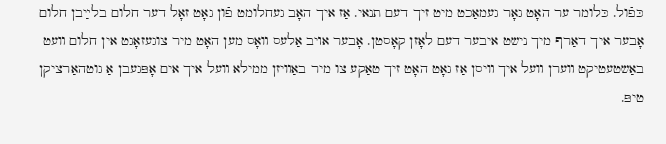כּפֿול. כּלומר ער האָט גאָר געמאַכט מיט זיך דעם תנאי. אַז איך האָב געחלומט פֿון גאָט זאָל דער חלום בלײַבן חלום אָבער איך דאַרף מיך נישט איבער דעם לאָזן קאָסטן. אָבער אױב אַלעס װאָס מען האָט מיר צוגעזאָגט אין חלום װעט באַשטעטיקט װערן װעל איך װיסן אַז גאָט האָט זיך טאַקע צו מיר באַװיזן ממילא װעל איך אים אָפּגעבן אַ גוטהאַרציקן טיפּ.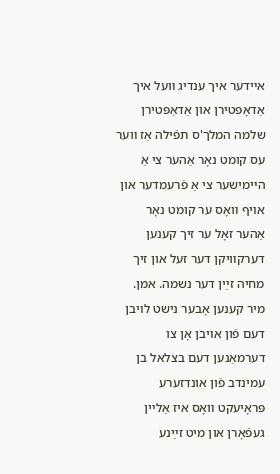אײדער איך ענדיג װעל איך אַדאָפּטירן און אַדאַפּטירן שלמה המלך'ס תפֿילה אַז װער עס קומט נאָר אַהער צי אַ הײמישער צי אַ פֿרעמדער און אױף װאָס ער קומט נאָר אַהער זאָל ער זיך קענען דערקװיקן דער זעל און זיך מחיה זײַן דער נשמה. אמן.
מיר קענען אָבער נישט לױבן דעם פֿון אױבן אָן צו דערמאַנען דעם בצלאל בן עמינדב פֿון אונדזערע פּראָיעקט װאָס איז אַלײן געפֿאָרן און מיט זײַנע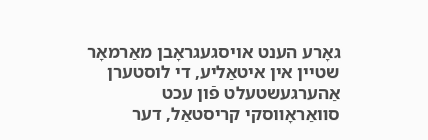גאָרע הענט אױסגעגראָבן מאַרמאָר שטײן אין איטאַליע, די לוסטערן אַהערגעשטעלט פֿון עכט סװאַראָװסקי קריסטאַל, דער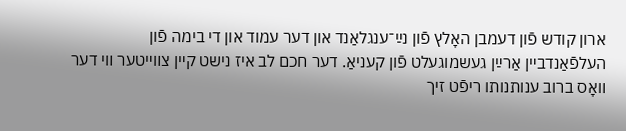ארון קודש פֿון דעמבן האָלץ פֿון נײַ־ענגלאַנד און דער עמוד און די בימה פֿון העלפֿאַנדבײן אַרײַן געשמוגעלט פֿון קעניאַ. דער חכם לב איז נישט קײן צװײטער װי דער װאָס ברוב ענותנותו ריפֿט זיך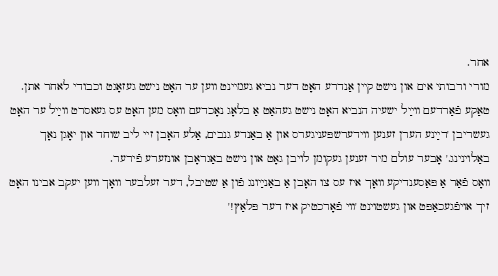אחר.
מורי ורבותי אים און נישט קײן אַנדרע האָט דער נביא געמײנט װען ער האָט נישט געזאָגט וכבודי לאחר אתן. טאַקע פֿאַרדעם װײַל ישעיה הנביא האָט נישט געהאַט אַ בלאָג נאָכדעם װאָס מען האָט עס געאסרט װײַל ער האָט געשריבן 'דײַנע הערן זענען װידערשפּעניגערס און אַ באַנדע גנבים, אַלע האָבן זײ ליב שוחד און יאָגן נאָך באַלױנינג.' אָבער עולם מיר זענען געקומן לױבן גאָט און נישט באַגראָבן אונזערע פֿירער.
װאָס פֿאַר אַ פּאַסענדיקע װאָך איז עס צו האָבן אַ באַנײַונג פֿון אַ שטיבל, דער זעלבער װאָך װען יעקב אבינו האָט זיך אױפֿגעכאַפּט און געשטױנט 'װי פֿאָרכטיק איז דער פּלאַץ!'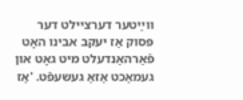װײַטער דערצײלט דער פּסוק אַז יעקב אבינו האָט פֿאַרהאַנדעלט מיט גאָט און געמאַכט אַזאַ געשעפֿט. 'אַז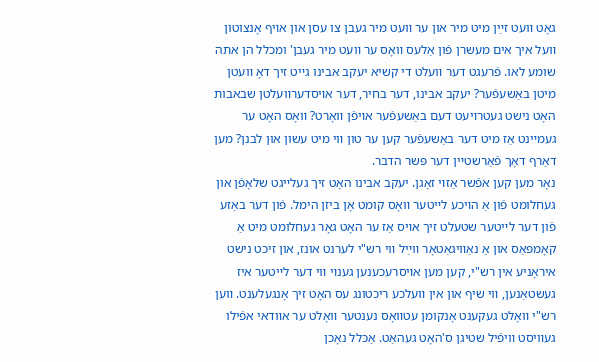גאָט װעט זײַן מיט מיר און ער װעט מיר געבן צו עסן און אױף אָנצוטון װעל איך אים מעשרן פֿון אַלעס װאָס ער װעט מיר געבן' ומכלל הן אתה שומע לאו. פֿרעגט דער װעלט די קשיא יעקב אבינו גײט זיך דאָ װעטן מיטן באַשעפֿער? יעקב אבינו, דער בחיר, דער אױסדערװעלטן שבאבות האָט נישט געטרױעט דעם באַשעפֿער אױפֿן װאָרט? װאָס האָט ער געמײנט אַז מיט דער באַשעפֿער קען ער טון װי מיט עשון אוּן לבנן? מען דאַרף דאָך פֿאַרשטײן דער פּשר הדבר.
נאָר מען קען אפֿשר אַזױ זאָגן. יעקב אבינו האָט זיך געלײגט שלאָפֿן און געחלומט פֿון אַ הױכע לײטער װאָס קומט אָן ביזן הימל. פֿון דער באַזע פֿון דער לײטער שטעלט זיך אױס אַז ער האָט גאָר געחלומט מיט אַ קאָמפּאַס און אַ נאַװיגאַטאָר װײַל װי רש"י לערנט אונז, און זיכט נישט איראָניע אין רש"י, קען מען אױסרעכענען גענױ װי דער לײטער איז געשטאַנען, װי שיף און אין װעלכע ריכטונג עס האָט זיך אָנגעלענט. װען רש"י װאָלט געקענט אָנקומן עטװאָס נענטער װאָלט ער אװדאי אפֿילו געװיסט װיפֿיל שטיגן ס'האָט געהאַט. אַכּלל נאָכן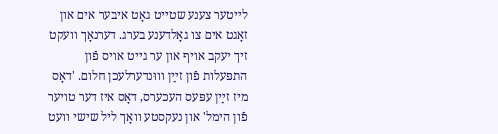לײטער צענע שטײט גאָט איבער אים און זאָגט אים צו גאָלדענע בערג. דערנאָך װעקט זיך יעקב אױף און ער גײט אױס פֿון התפּעלות פֿון זײַן װוּנדערלעכן חלום. 'דאָס מיז זײַן עפּעס העכערס, דאָס איז דער טױער פֿון הימל' און נעקסטע װאָך ליל שישי װעט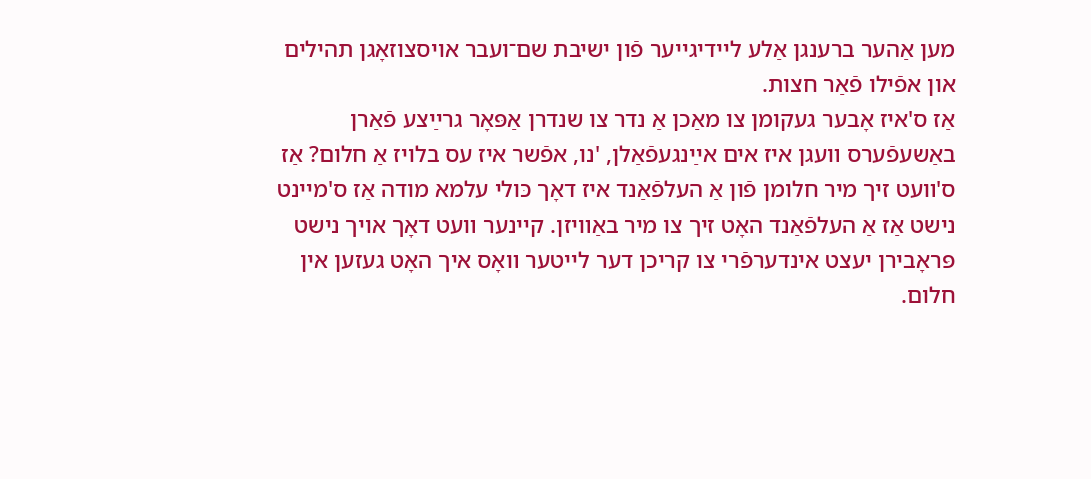מען אַהער ברענגן אַלע לײדיגײער פֿון ישיבת שם־ועבר אױסצוזאָגן תהילים און אפֿילו פֿאַר חצות.
אַז ס'איז אָבער געקומן צו מאַכן אַ נדר צו שנדרן אַפּאָר גרײַצע פֿאַרן באַשעפֿערס װעגן איז אים אײַנגעפֿאַלן, 'נו, אפֿשר איז עס בלױז אַ חלום? אַז ס'װעט זיך מיר חלומן פֿון אַ העלפֿאַנד איז דאָך כּולי עלמא מודה אַז ס'מײנט נישט אַז אַ העלפֿאַנד האָט זיך צו מיר באַװיזן. קײנער װעט דאָך אױך נישט פּראָבירן יעצט אינדערפֿרי צו קריכן דער לײטער װאָס איך האָט געזען אין חלום.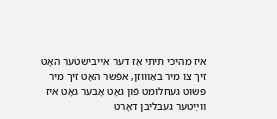איז מהיכי תיתי אַז דער אײבישטער האָט זיך צו מיר באַװוּזן, אפֿשר האָט זיך מיר פּשוט געחלומט פֿון גאָט אָבער גאָט איז װײַטער געבליבן דאָרט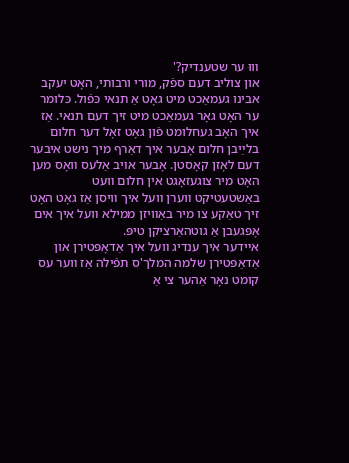װוּ ער שטענדיק?'
און צוליב דעם ספֿק, מורי ורבותי, האָט יעקב אבינו געמאַכט מיט גאָט אַ תנאי כּפֿול. כּלומר ער האָט גאָר געמאַכט מיט זיך דעם תנאי. אַז איך האָב געחלומט פֿון גאָט זאָל דער חלום בלײַבן חלום אָבער איך דאַרף מיך נישט איבער דעם לאָזן קאָסטן. אָבער אױב אַלעס װאָס מען האָט מיר צוגעזאָגט אין חלום װעט באַשטעטיקט װערן װעל איך װיסן אַז גאָט האָט זיך טאַקע צו מיר באַװיזן ממילא װעל איך אים אָפּגעבן אַ גוטהאַרציקן טיפּ.
אײדער איך ענדיג װעל איך אַדאָפּטירן און אַדאַפּטירן שלמה המלך'ס תפֿילה אַז װער עס קומט נאָר אַהער צי אַ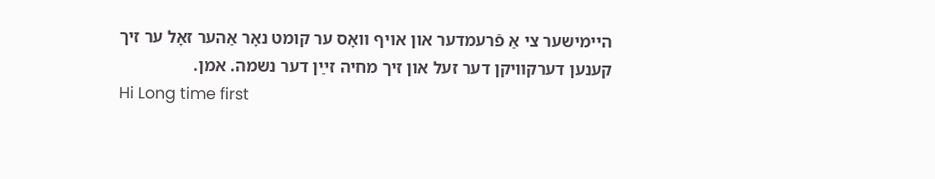הײמישער צי אַ פֿרעמדער און אױף װאָס ער קומט נאָר אַהער זאָל ער זיך קענען דערקװיקן דער זעל און זיך מחיה זײַן דער נשמה. אמן.
Hi Long time first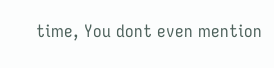time, You dont even mention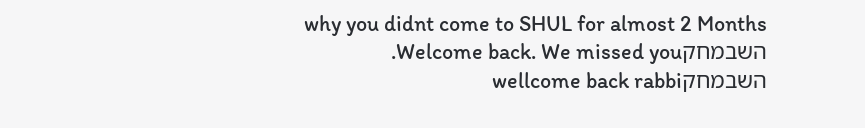why you didnt come to SHUL for almost 2 Months
השבמחקWelcome back. We missed you.
השבמחקwellcome back rabbi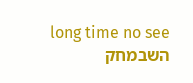long time no see
השבמחק